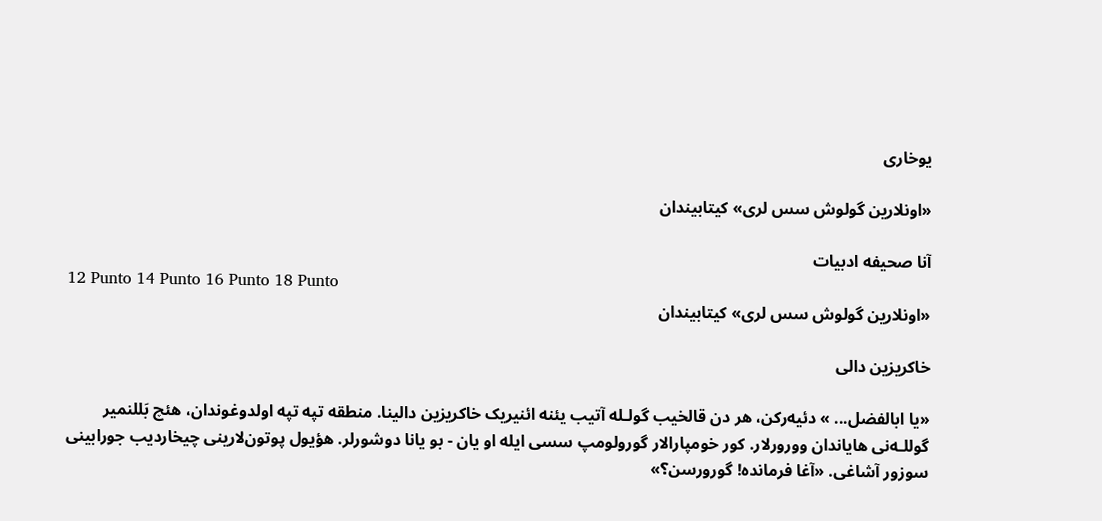یوخاری

«اونلارین گولوش سس لری» کیتابیندان

آنا صحیفه ادبیات
12 Punto 14 Punto 16 Punto 18 Punto
«اونلارین گولوش سس لری» کیتابیندان

خاکریزین دالی

«یا ابالفضل... » دئیه‌رکن، هر دن قالخیب گولـله آتیب یئنه ائنیریک خاکریزین دالینا. منطقه تپه تپه اولدوغوندان، هئچ بَللنمیر گوللـه‌نی هایاندان وورورلار. کور خومپارالار گورولومپ سسی ایله او یان - بو یانا دوشورلر. هؤیول پوتون‌لارینی چیخاردیب جورابینی سوزور آشاغی. «آغا فرمانده! گورورسن؟»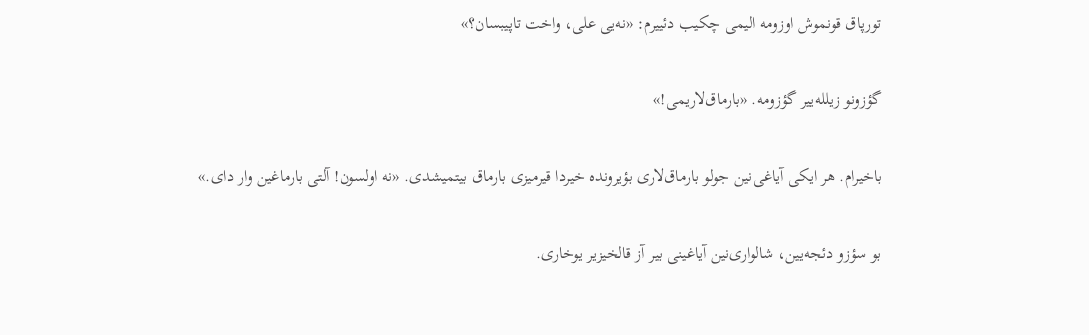تورپاق قونموش اوزومه الیمی چکیب دئییرم: «نه‌یی علی، واخت تاپیبسان؟»

گؤزونو زیلله‌ییر گؤزومه. «بارماق‌لاریمی!»

باخیرام. هر ایکی آیاغی‌نین جولو بارماق‌لاری بؤیرونده خیردا قیرمیزی بارماق بیتمیشدی. «نه اولسون! آلتی بارماغین وار دای.»

بو سؤزو دئجه‌یین، شالواری‌نین آیاغینی بیر آز قالخیزیر یوخاری.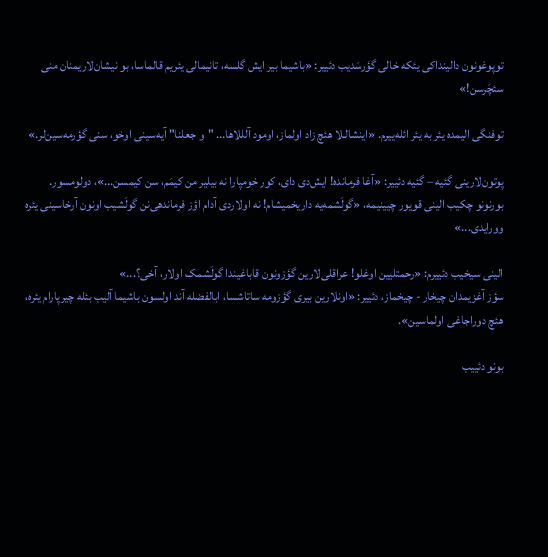توپوغونون دالینداکی یئکه خالی گؤرسَدیب دئییر: «باشیما بیر ایش گلسه، تانیمالی یئریم قالماسا، بو نیشان‌لاریمنان منی سئچَرسن!»

توفنگی الیمده یئر به یئر ائله‌ییرم. «اینشالـلا هئچ زاد اولماز، اومود آلللاها... "و جعلنا" آیه‌سینی اوخو، سنی گؤرمه‌سین‌لر.»

پوتون‌لارینی گئیه – گئیه دئییر: «آغا فرمانده! ایش‌دی دای، کور خومپارا نه بیلیر من کیمَم، سن کیمسن...»، دولومسور. بورنونو چکیب الینی قویور چیینیمه، «گولَشمه‌یه داریخمیشام! نه اولاردی آدام اؤز فرماندهی‌نن گولَشیب اونون آرخاسینی یئره وورایدی...»

الینی سیخیب دئییرم: «رحمتلیین اوغلو! عراقلی‌لارین گؤزونون قاباغیندا گولَشمک اولار، آخی؟...»
سؤز آغزیمدان چیخار - چیخماز، دئییر: «اونلارین بیری گؤزومه ساتاشسا، ابالفضله آند اولسون باشیما آلیب بئله چیرپارام یئره، هئچ دوراجاغی اولماسین».

بونو دئییب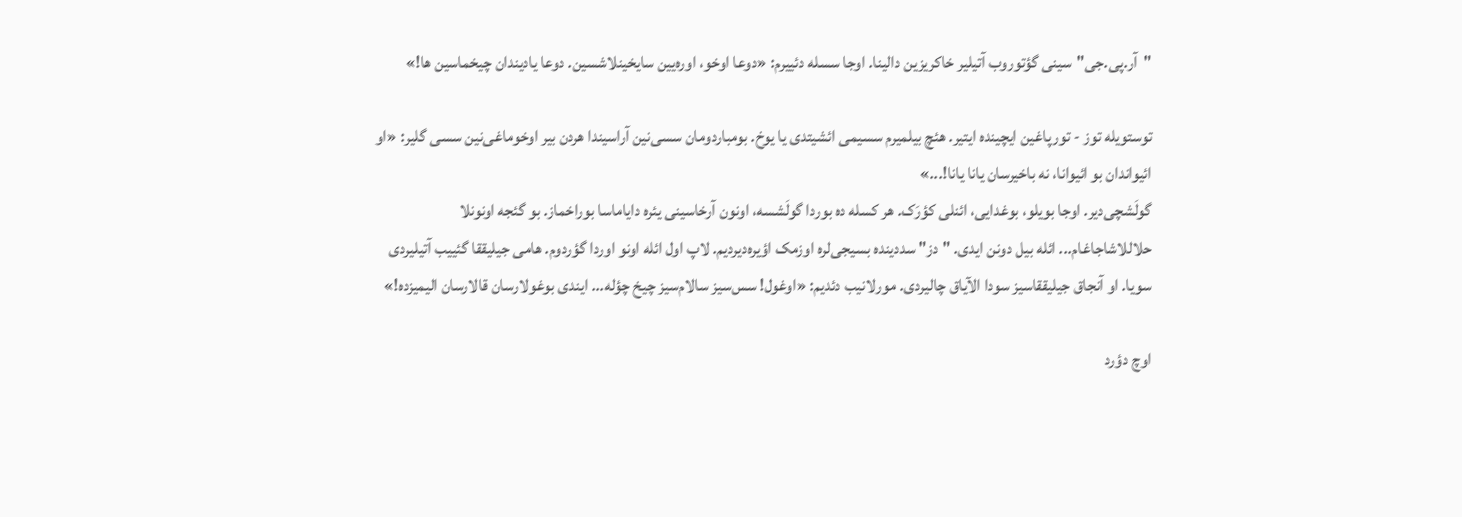"آر.پی.جی"سینی گؤتوروب آتیلیر خاکریزین دالینا. اوجا سسله دئییرم: «دوعا اوخو، اوره‌یین سایخینلاشسین. دوعا یادیندان چیخماسین ها!»

توستویله توز - تورپاغین ایچینده ایتیر. هئچ بیلمیرم سسیمی ائشیتدی یا یوخ. بومباردومان سسی‌نین آراسیندا هردن بیر اوخوماغی‌نین سسی گلیر: «او ائیواندان بو ائیوانا، نه باخیرسان یانا یانا!...»
گولَشچی‌دیر. اوجا بویلو، بوغدایی، ائنلی کؤرَک. هر کسله ده بوردا گولَشسه، اونون آرخاسینی یئره دایاماسا بوراخماز. بو گئجه اونونلا حلاللاشاجاغام... ائله بیل دونن ایدی. "دز" سددینده بسیجی‌لره اوزمک اؤیره‌دیردیم. لاپ اول ائله اونو اوردا گؤردوم. هامی جیلیققا گئییب آتیلیردی سویا. او آنجاق جیلیققاسیز سودا الآیاق چالیردی. مورلانیب دئدیم: «اوغول! سس‌سیز سالام‌سیز چیخ چؤله... ایندی بوغولارسان قالارسان الیمیزده!»

اوچ دؤرد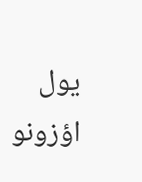یول اؤزونو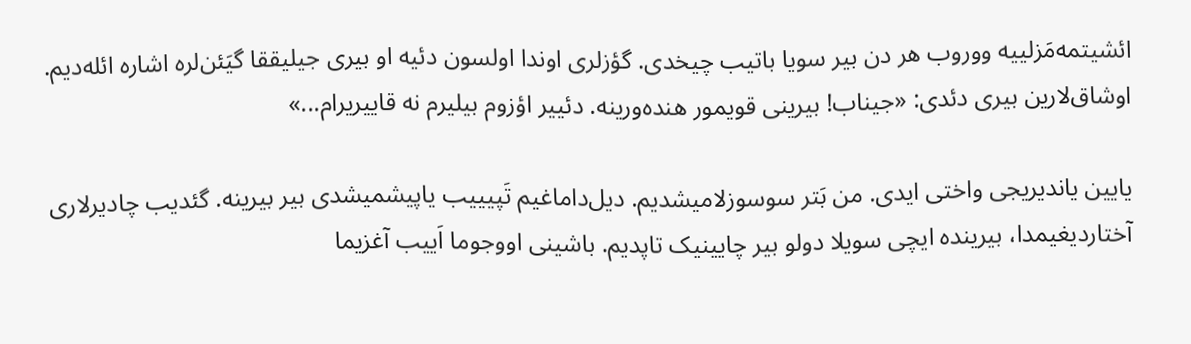ائشیتمه‌مَزلییه ووروب هر دن بیر سویا باتیب چیخدی. گؤزلری اوندا اولسون دئیه او بیری جیلیققا گیَئن‌لره اشاره ائله‌دیم. اوشاق‌لارین بیری دئدی: «جیناب! بیرینی قویمور هنده‌ورینه. دئییر اؤزوم بیلیرم نه قاییریرام...»

یایین یاندیریجی واختی ایدی. من بَتر سوسوزلامیشدیم. دیل‌داماغیم تَپیییب یاپیشمیشدی بیر بیرینه. گئدیب چادیرلاری آختاردیغیمدا، بیرینده ایچی سویلا دولو بیر چایینیک تاپدیم. باشینی اووجوما اَییب آغزیما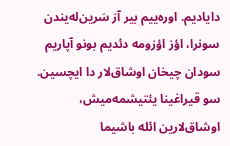دایادیم. اوره‌ییم بیر آز سَرین‌له‌یندن سونرا، اؤز اؤزومه دئدیم بونو آپاریم سودان چیخان اوشاق‌‌لار دا ایچسین. سو قیراغینا یئتیشمه‌میش، اوشاق‌لارین ائله باشیما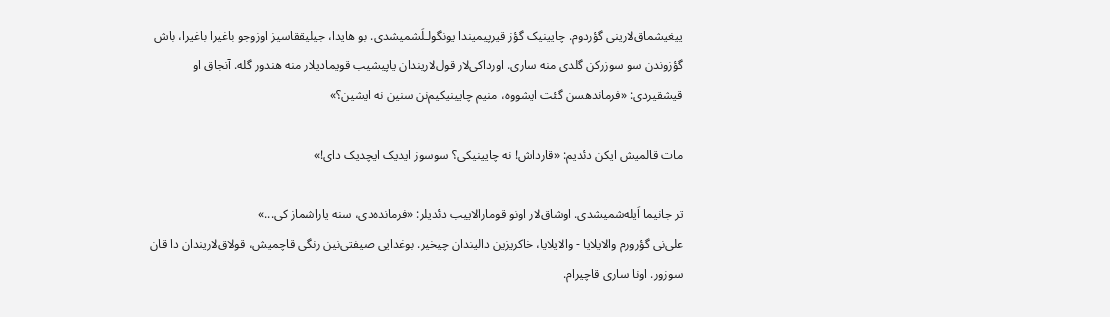ییغیشماق‌لارینی گؤردوم. چایینیک گؤز قیرپیمیندا یونگولـلَشمیشدی. بو هایدا، جیلیققاسیز اوزوجو باغیرا باغیرا، باش گؤزوندن سو سوزرکن گلدی منه ساری. اورداکی‌لار قول‌لاریندان یاپیشیب قویمادیلار منه هندور گله. آنجاق او قیشقیردی: «فرماندهسن گئت ایشووه، منیم چایینیکیم‌نن سنین نه ایشین؟»

مات قالمیش ایکن دئدیم: «قارداش! نه چایینیکی؟ سوسوز ایدیک ایچدیک دای!»

تر جانیما اَیله‌شمیشدی. اوشاق‌لار اونو قومارالاییب دئدیلر: «فرمانده‌دی، سنه یاراشماز کی...»
علی‌نی گؤرورم والایلایا - والایلایا، خاکریزین دالیندان چیخیر. بوغدایی صیفتی‌نین رنگی قاچمیش، قولاق‌لاریندان دا قان سوزور. اونا ساری قاچیرام.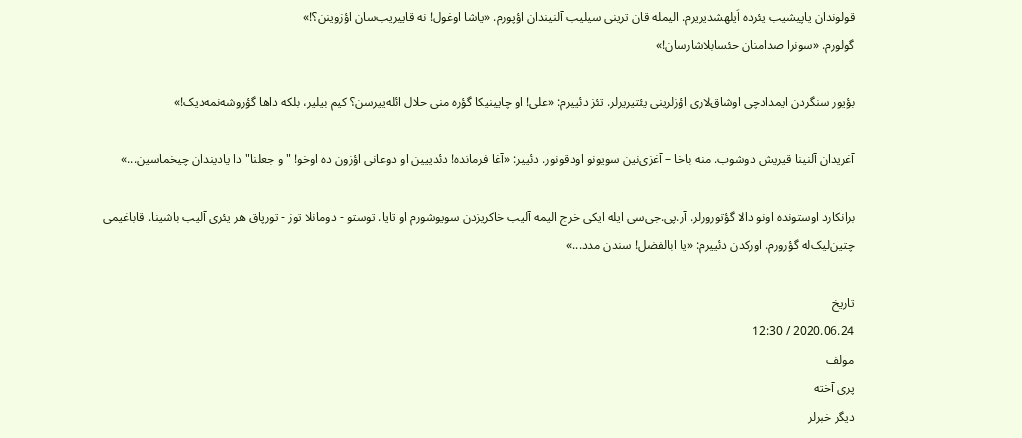قولوندان یاپیشیب یئرده اَیلهشدیریرم. الیمله قان ترینی سیلیب آلنیندان اؤپورم. «یاشا اوغول! نه قاییریب‌سان اؤزوینن؟!»
گولورم. «سونرا صدامنان حئسابلاشارسان!»

بؤیور سنگردن ایمدادچی اوشاق‌لاری اؤزلرینی یئتیریرلر. تئز دئییرم: «علی! او چایینیکا گؤره منی حلال ائله‌ییرسن؟ کیم بیلیر، بلکه داها گؤروشه‌نمه‌دیک!»

آغریدان آلنینا قیریش دوشوب. منه باخا – آغزی‌نین سویونو اودقونور. دئییر: «آغا فرمانده! دئدییین او دوعانی اؤزون ده اوخو! "و جعلنا" دا یادیندان چیخماسین...»

برانکارد اوستونده اونو دالا گؤتورورلر. آر.پی.جی‌سی ایله ایکی خرج الیمه آلیب خاکریزدن سویوشورم او تایا. توستو - دومانلا توز - تورپاق هر یئری آلیب باشینا. قاباغیمی چتین‌لیک‌له گؤرورم. اورکدن دئییرم: «یا ابالفضل! سندن مدد...»

تاریخ
2020.06.24 / 12:30
مولف
پری آخته
دیگر خبرلر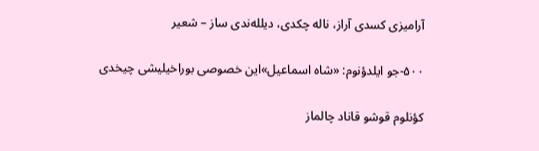آرامیزی کسدی آراز، ناله چکدی، دیلله‌ندی ساز – شعیر

۵۰۰-جو ایلدؤنوم: «شاه اسماعیل»این خصوصی بوراخیلیشی چیخدی

کؤنلوم قوشو قاناد چالماز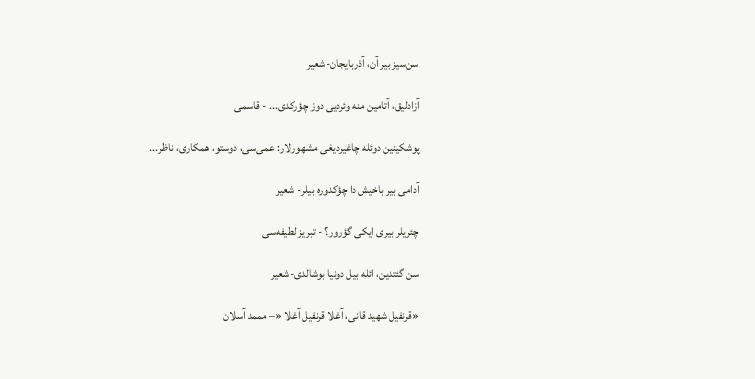سن‌سیز بیر آن، آذربایجان-شعیر

آزادلیق، آتامین منه وئردیی دوز چؤرکدی... - قاسمی

پوشکینین دوئله چاغیردیغی مشهورلار: عمی‌سی، دوستو، همکاری، ناظر...

آدامی بیر باخیش دا چؤکدوره بیلر- شعیر

چئریلر بیری ایکی گؤرور؟ - تبریز لطیفه‌سی

سن گئتدین، ائله بیل دونیا بوشالدی-شعیر

«قرنفیل شهید قانی، آغلا قرنفیل آغلا «– مممد آسلان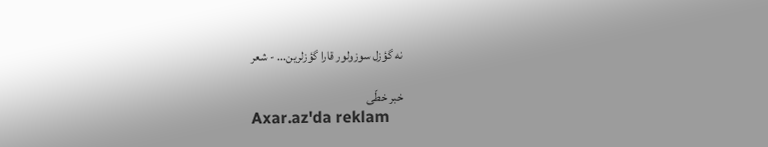نه گؤزل سوزولور قارا گؤزلرین... - شعر

خبر خطّی
Axar.az'da reklam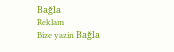Bağla
Reklam
Bize yazin Bağla